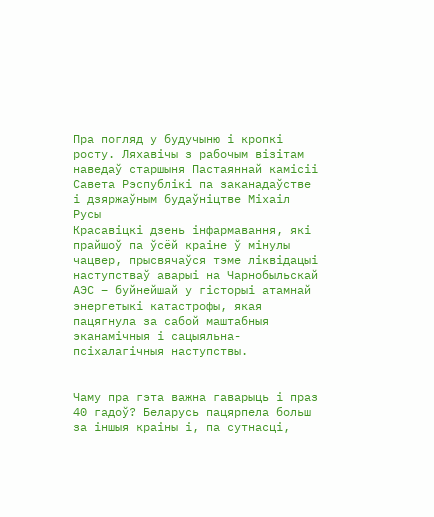Пра погляд у будучыню і кропкі росту. Ляхавічы з рабочым візітам наведаў старшыня Пастаяннай камісіі Савета Рэспублікі па заканадаўстве і дзяржаўным будаўніцтве Міхаіл Русы
Красавіцкі дзень інфармавання, які прайшоў па ўсёй краіне ў мінулы чацвер, прысвячаўся тэме ліквідацыі наступстваў аварыі на Чарнобыльскай АЭС – буйнейшай у гісторыі атамнай энергетыкі катастрофы, якая пацягнула за сабой маштабныя эканамічныя і сацыяльна-псіхалагічныя наступствы.


Чаму пра гэта важна гаварыць і праз 40 гадоў? Беларусь пацярпела больш за іншыя краіны і, па сутнасці,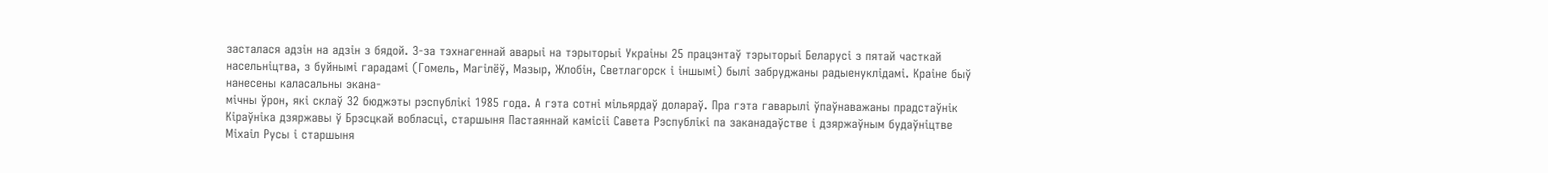засталася адзін на адзін з бядой. З-за тэхнагеннай аварыі на тэрыторыі Украіны 25 працэнтаў тэрыторыі Беларусі з пятай часткай насельніцтва, з буйнымі гарадамі (Гомель, Магілёў, Мазыр, Жлобін, Светлагорск і іншымі) былі забруджаны радыенуклідамі. Краіне быў нанесены каласальны экана-
мічны ўрон, які склаў 32 бюджэты рэспублікі 1985 года. А гэта сотні мільярдаў долараў. Пра гэта гаварылі ўпаўнаважаны прадстаўнік Кіраўніка дзяржавы ў Брэсцкай вобласці, старшыня Пастаяннай камісіі Савета Рэспублікі па заканадаўстве і дзяржаўным будаўніцтве Міхаіл Русы і старшыня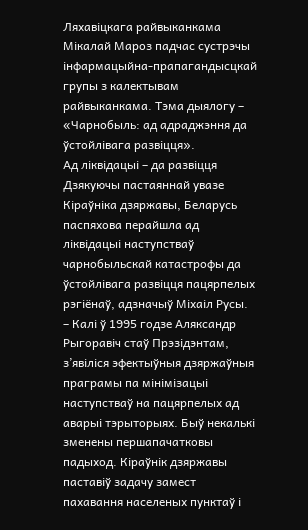Ляхавіцкага райвыканкама Мікалай Мароз падчас сустрэчы інфармацыйна-прапагандысцкай групы з калектывам райвыканкама. Тэма дыялогу – «Чарнобыль: ад адраджэння да ўстойлівага развіцця».
Ад ліквідацыі – да развіцця
Дзякуючы пастаяннай увазе Кіраўніка дзяржавы, Беларусь паспяхова перайшла ад ліквідацыі наступстваў чарнобыльскай катастрофы да ўстойлівага развіцця пацярпелых рэгіёнаў, адзначыў Міхаіл Русы.
– Калі ў 1995 годзе Аляксандр Рыгоравіч стаў Прэзідэнтам, з’явіліся эфектыўныя дзяржаўныя праграмы па мінімізацыі наступстваў на пацярпелых ад аварыі тэрыторыях. Быў некалькі зменены першапачатковы падыход. Кіраўнік дзяржавы паставіў задачу замест
пахавання населеных пунктаў і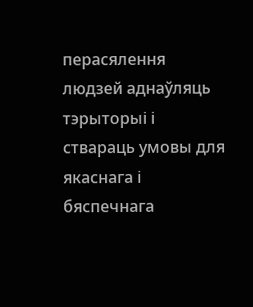перасялення людзей аднаўляць тэрыторыі і ствараць умовы для якаснага і бяспечнага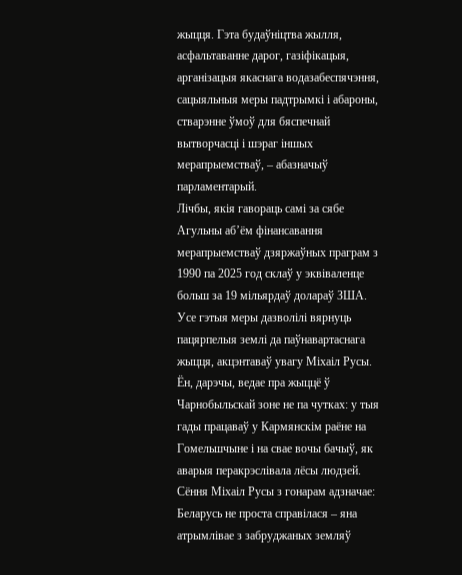жыцця. Гэта будаўніцтва жылля, асфальтаванне дарог, газіфікацыя, арганізацыя якаснага водазабеспячэння, сацыяльныя меры падтрымкі і абароны, стварэнне ўмоў для бяспечнай вытворчасці і шэраг іншых мерапрыемстваў, – абазначыў парламентарый.
Лічбы, якія гавораць самі за сябе
Агульны аб’ём фінансавання мерапрыемстваў дзяржаўных праграм з 1990 па 2025 год склаў у эквіваленце больш за 19 мільярдаў долараў ЗША.
Усе гэтыя меры дазволілі вярнуць пацярпелыя землі да паўнавартаснага жыцця, акцэнтаваў увагу Міхаіл Русы. Ён, дарэчы, ведае пра жыццё ў Чарнобыльскай зоне не па чутках: у тыя гады працаваў у Кармянскім раёне на Гомельшчыне і на свае вочы бачыў, як аварыя перакрэслівала лёсы людзей. Сёння Міхаіл Русы з гонарам адзначае: Беларусь не проста справілася – яна атрымлівае з забруджаных земляў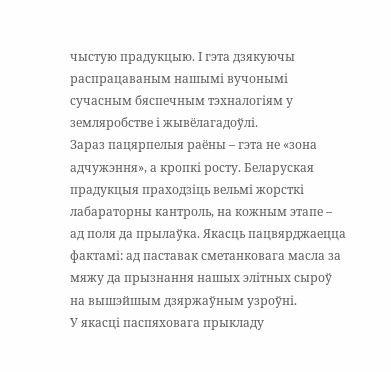чыстую прадукцыю. І гэта дзякуючы распрацаваным нашымі вучонымі сучасным бяспечным тэхналогіям у земляробстве і жывёлагадоўлі.
Зараз пацярпелыя раёны – гэта не «зона адчужэння», а кропкі росту. Беларуская прадукцыя праходзіць вельмі жорсткі лабараторны кантроль, на кожным этапе – ад поля да прылаўка. Якасць пацвярджаецца фактамі: ад паставак сметанковага масла за мяжу да прызнання нашых элітных сыроў на вышэйшым дзяржаўным узроўні.
У якасці паспяховага прыкладу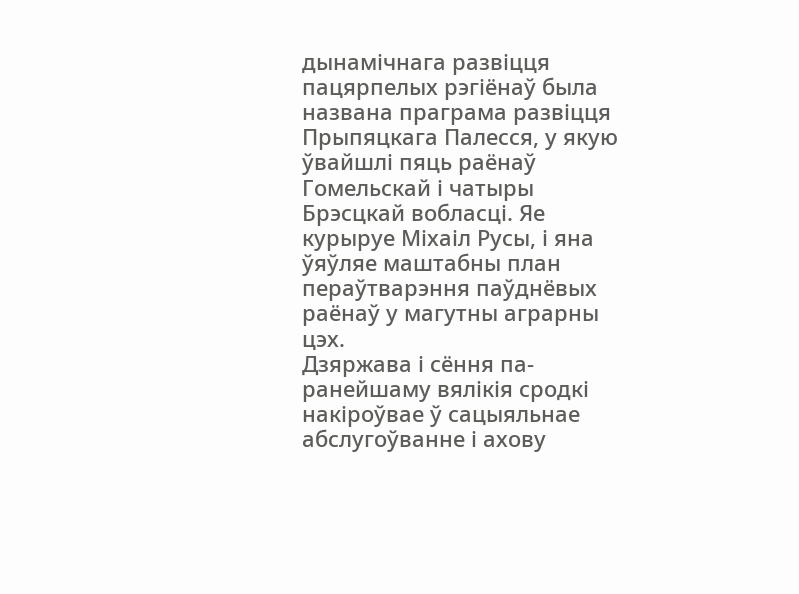дынамічнага развіцця пацярпелых рэгіёнаў была названа праграма развіцця Прыпяцкага Палесся, у якую ўвайшлі пяць раёнаў Гомельскай і чатыры Брэсцкай вобласці. Яе
курыруе Міхаіл Русы, і яна ўяўляе маштабны план пераўтварэння паўднёвых раёнаў у магутны аграрны цэх.
Дзяржава і сёння па-ранейшаму вялікія сродкі накіроўвае ў сацыяльнае абслугоўванне і ахову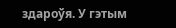здароўя. У гэтым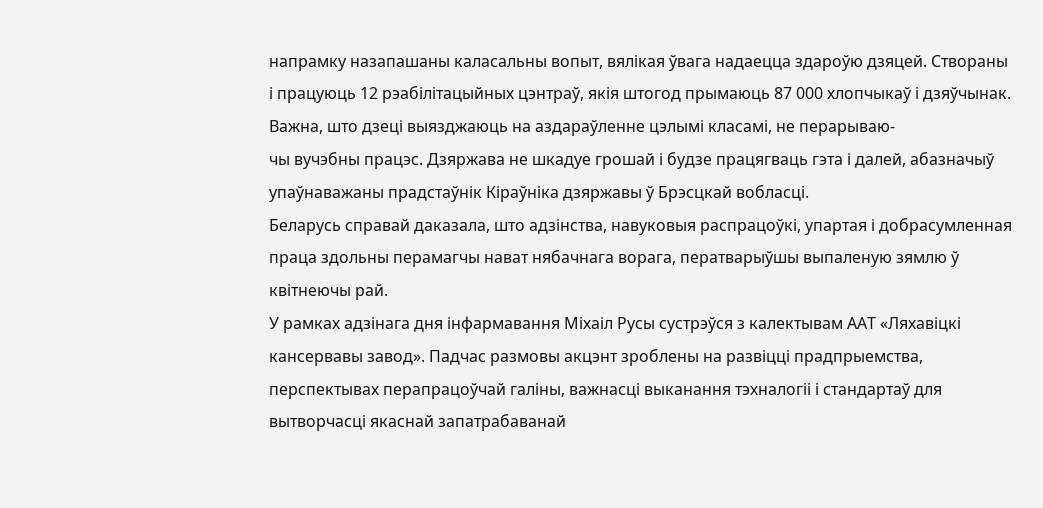напрамку назапашаны каласальны вопыт, вялікая ўвага надаецца здароўю дзяцей. Створаны і працуюць 12 рэабілітацыйных цэнтраў, якія штогод прымаюць 87 000 хлопчыкаў і дзяўчынак. Важна, што дзеці выязджаюць на аздараўленне цэлымі класамі, не перарываю-
чы вучэбны працэс. Дзяржава не шкадуе грошай і будзе працягваць гэта і далей, абазначыў упаўнаважаны прадстаўнік Кіраўніка дзяржавы ў Брэсцкай вобласці.
Беларусь справай даказала, што адзінства, навуковыя распрацоўкі, упартая і добрасумленная праца здольны перамагчы нават нябачнага ворага, ператварыўшы выпаленую зямлю ў квітнеючы рай.
У рамках адзінага дня інфармавання Міхаіл Русы сустрэўся з калектывам ААТ «Ляхавіцкі кансервавы завод». Падчас размовы акцэнт зроблены на развіцці прадпрыемства, перспектывах перапрацоўчай галіны, важнасці выканання тэхналогіі і стандартаў для вытворчасці якаснай запатрабаванай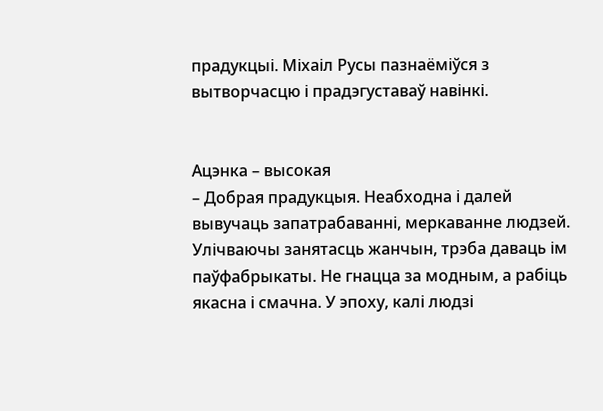прадукцыі. Міхаіл Русы пазнаёміўся з вытворчасцю і прадэгуставаў навінкі.


Ацэнка – высокая
– Добрая прадукцыя. Неабходна і далей вывучаць запатрабаванні, меркаванне людзей. Улічваючы занятасць жанчын, трэба даваць ім паўфабрыкаты. Не гнацца за модным, а рабіць якасна і смачна. У эпоху, калі людзі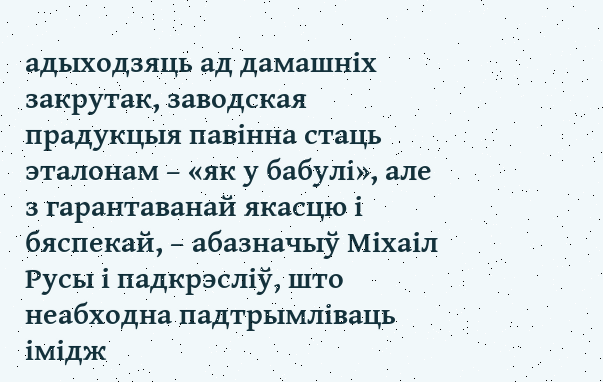адыходзяць ад дамашніх закрутак, заводская прадукцыя павінна стаць эталонам – «як у бабулі», але з гарантаванай якасцю і бяспекай, – абазначыў Міхаіл Русы і падкрэсліў, што неабходна падтрымліваць імідж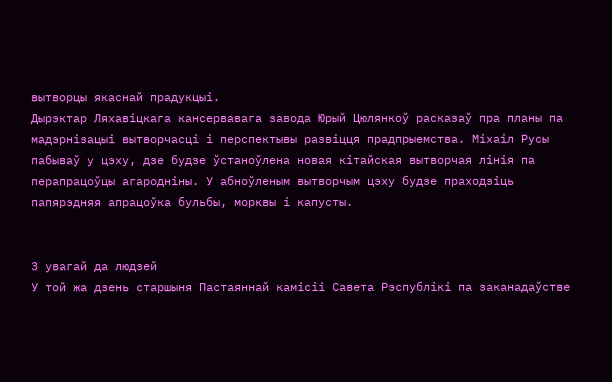вытворцы якаснай прадукцыі.
Дырэктар Ляхавіцкага кансервавага завода Юрый Цюлянкоў расказаў пра планы па мадэрнізацыі вытворчасці і перспектывы развіцця прадпрыемства. Міхаіл Русы пабываў у цэху, дзе будзе ўстаноўлена новая кітайская вытворчая лінія па перапрацоўцы агародніны. У абноўленым вытворчым цэху будзе праходзіць папярэдняя апрацоўка бульбы, морквы і капусты.


З увагай да людзей
У той жа дзень старшыня Пастаяннай камісіі Савета Рэспублікі па заканадаўстве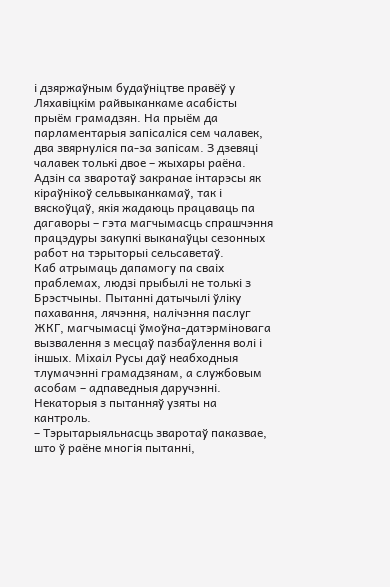і дзяржаўным будаўніцтве правёў у Ляхавіцкім райвыканкаме асабісты прыём грамадзян. На прыём да парламентарыя запісаліся сем чалавек, два звярнуліся па-за запісам. З дзевяці чалавек толькі двое – жыхары раёна. Адзін са зваротаў закранае інтарэсы як кіраўнікоў сельвыканкамаў, так і вяскоўцаў, якія жадаюць працаваць па дагаворы – гэта магчымасць спрашчэння працэдуры закупкі выканаўцы сезонных работ на тэрыторыі сельсаветаў.
Каб атрымаць дапамогу па сваіх праблемах, людзі прыбылі не толькі з Брэстчыны. Пытанні датычылі ўліку пахавання, лячэння, налічэння паслуг ЖКГ, магчымасці ўмоўна-датэрміновага вызвалення з месцаў пазбаўлення волі і іншых. Міхаіл Русы даў неабходныя тлумачэнні грамадзянам, а службовым асобам – адпаведныя даручэнні. Некаторыя з пытанняў узяты на кантроль.
– Тэрытарыяльнасць зваротаў паказвае, што ў раёне многія пытанні,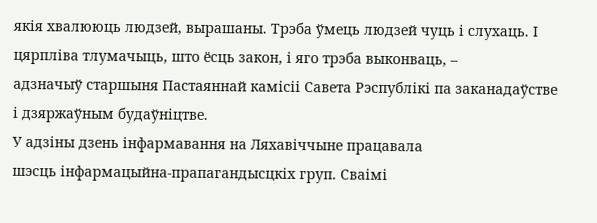якія хвалююць людзей, вырашаны. Трэба ўмець людзей чуць і слухаць. І цярпліва тлумачыць, што ёсць закон, і яго трэба выконваць, –
адзначыў старшыня Пастаяннай камісіі Савета Рэспублікі па заканадаўстве і дзяржаўным будаўніцтве.
У адзіны дзень інфармавання на Ляхавіччыне працавала
шэсць інфармацыйна-прапагандысцкіх груп. Сваімі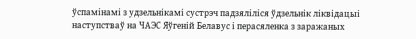ўспамінамі з удзельнікамі сустрэч падзяліліся ўдзельнік ліквідацыі наступстваў на ЧАЭС Яўгеній Белавус і перасяленка з заражаных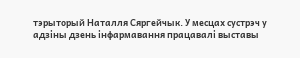тэрыторый Наталля Сяргейчык. У месцах сустрэч у адзіны дзень інфармавання працавалі выставы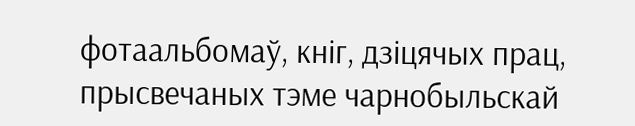фотаальбомаў, кніг, дзіцячых прац, прысвечаных тэме чарнобыльскай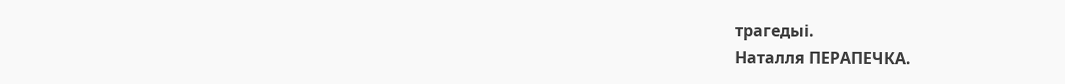трагедыі.
Наталля ПЕРАПЕЧКА.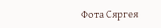Фота Сяргея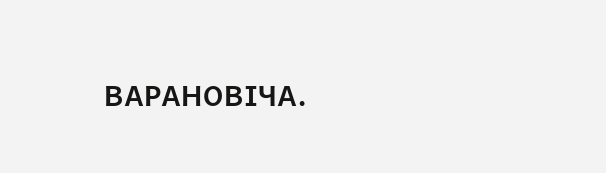ВАРАНОВІЧА.